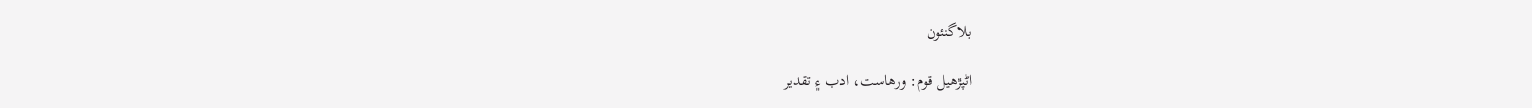بلاگنئون

اڻپڙهيل قوم: ورهاست، ادب ۽ تقدير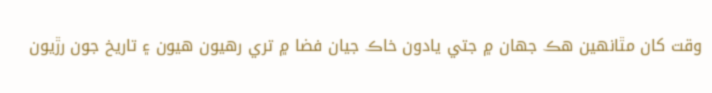وقت کان مٿانهين هڪ جهان ۾ جتي يادون خاڪ جيان فضا ۾ تري رهيون هيون ۽ تاريخ جون رڙيون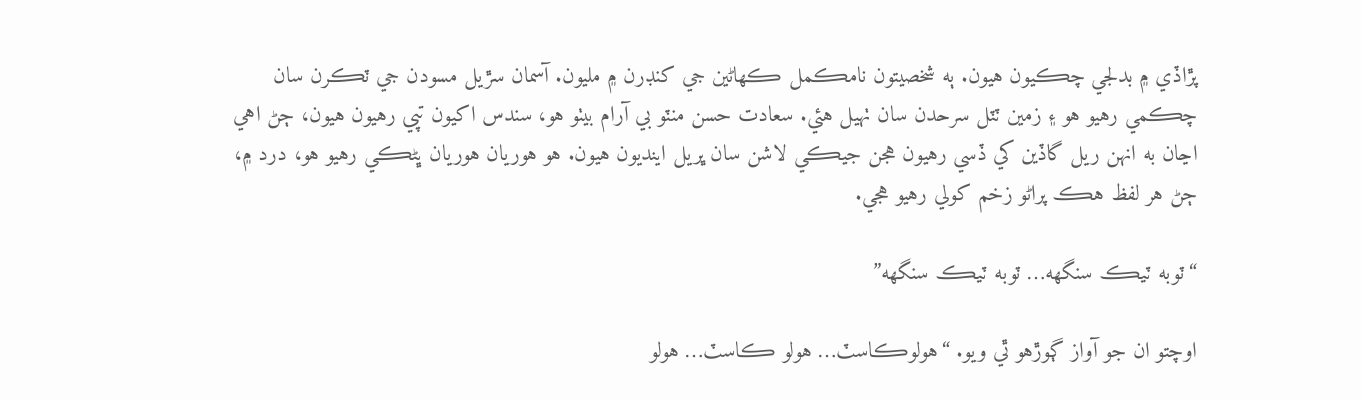پڙاڏي ۾ بدلجي چڪيون هيون. ٻه شخصيتون نامڪمل ڪهاڻين جي کنڊرن ۾ مليون. آسمان سڙيل مسودن جي ٽڪرن سان چڪمي رهيو هو ۽ زمين ٽٽل سرحدن سان ٺهيل هئي. سعادت حسن منٽو بي آرام بيٺو هو، سندس اکيون تپي رهيون هيون، ڄڻ اهي اڃان به انهن ريل گاڏين کي ڏسي رهيون هجن جيڪي لاشن سان ڀريل اينديون هيون. هو هوريان هوريان ڀڻڪي رهيو هو، درد ۾، ڄڻ هر لفظ هڪ پراڻو زخم کولي رهيو هجي.

“ٽوبه ٽيڪ سنگھه… ٽوبه ٽيڪ سنگھه”

اوچتو ان جو آواز ڳوڙهو ٿي ويو. “هولوڪاسٽ… هولو ڪاسٽ… هولو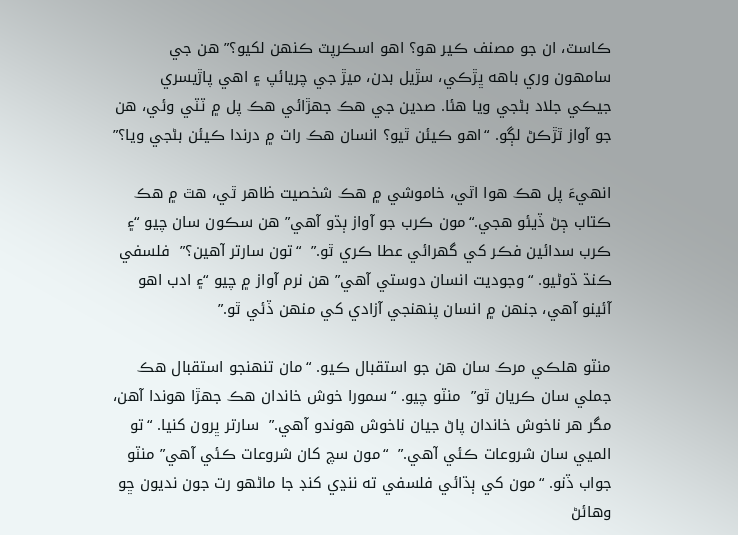ڪاسٽ، ان جو مصنف ڪير هو؟ اهو اسڪرپٽ ڪنهن لکيو؟” هن جي سامهون وري باهه ڀڙڪي، سڙيل بدن، ميڙ جي چريائپ ۽ اهي پاڙيسري جيڪي جلاد بڻجي ويا هئا. صدين جي هڪ جهڙائي هڪ پل ۾ ٽٽي وئي، هن جو آواز ٿڙڪڻ لڳو. “اهو ڪيئن ٿيو؟ انسان هڪ رات ۾ درندا ڪيئن بڻجي ويا؟”

انهيءَ پل هڪ هوا اٿي، خاموشي ۾ هڪ شخصيت ظاهر ٿي، هٿ ۾ هڪ ڪتاب ڄڻ ڏيئو هجي.“مون ڪرب جو آواز ٻڌو آهي” هن سڪون سان چيو “۽ ڪرب سدائين فڪر کي گهرائي عطا ڪري ٿو.”  “تون سارتر آهين؟”  فلسفي ڪنڌ ڌوڻيو. “وجوديت انسان دوستي آهي” هن نرم آواز ۾ چيو “۽ ادب اهو آئينو آهي، جنهن ۾ انسان پنهنجي آزادي کي منهن ڏئي ٿو.”

منٽو هلڪي مرڪ سان هن جو استقبال ڪيو. “مان تنهنجو استقبال هڪ جملي سان ڪريان ٿو”  منٽو چيو. “سمورا خوش خاندان هڪ جهڙا هوندا آهن، مگر هر ناخوش خاندان پاڻ جيان ناخوش هوندو آهي.”  سارتر ڀرون کنيا. “تو الميي سان شروعات ڪئي آهي.”  “مون سچ کان شروعات ڪئي آهي” منٽو جواب ڏنو. “مون کي ٻڌائي فلسفي ته ننڍي کنڊ جا ماڻهو رت جون نديون ڇو وهائڻ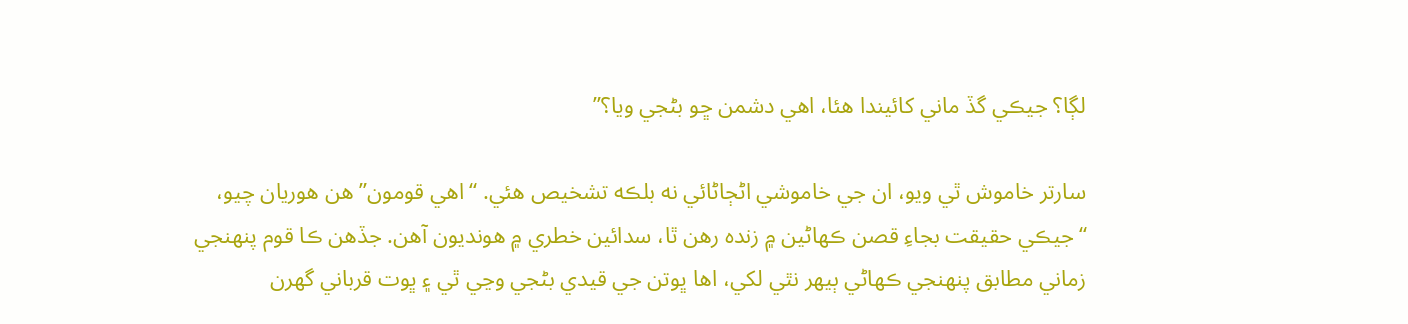لڳا؟ جيڪي گڏ ماني کائيندا هئا، اهي دشمن ڇو بڻجي ويا؟”

سارتر خاموش ٿي ويو، ان جي خاموشي اڻڄاڻائي نه بلڪه تشخيص هئي. “اهي قومون” هن هوريان چيو، “جيڪي حقيقت بجاءِ قصن ڪهاڻين ۾ زنده رهن ٿا، سدائين خطري ۾ هونديون آهن. جڏهن ڪا قوم پنهنجي زماني مطابق پنهنجي ڪهاڻي ٻيهر نٿي لکي، اها ڀوتن جي قيدي بڻجي وڃي ٿي ۽ ڀوت قرباني گهرن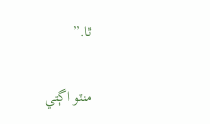ٿا.”

منٽو اڳتي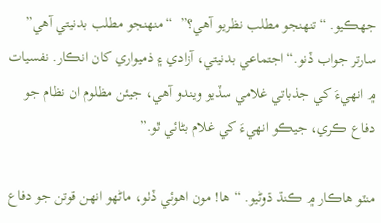جهڪيو. “تنهنجو مطلب نظريو آهي؟”  “منهنجو مطلب بدنيتي آهي” سارتر جواب ڏنو.“اجتماعي بدنيتي، آزادي ۽ ذميواري کان انڪار. نفسيات ۾ انهيءَ کي جذباتي غلامي سڏيو ويندو آهي، جيئن مظلوم ان نظام جو دفاع ڪري، جيڪو انهيءَ کي غلام بڻائي ٿو.”

منٽو هاڪار ۾ ڪنڌ ڌوڻيو. “ها! مون اهوئي ڏٺو، ماڻهو انهن قوتن جو دفاع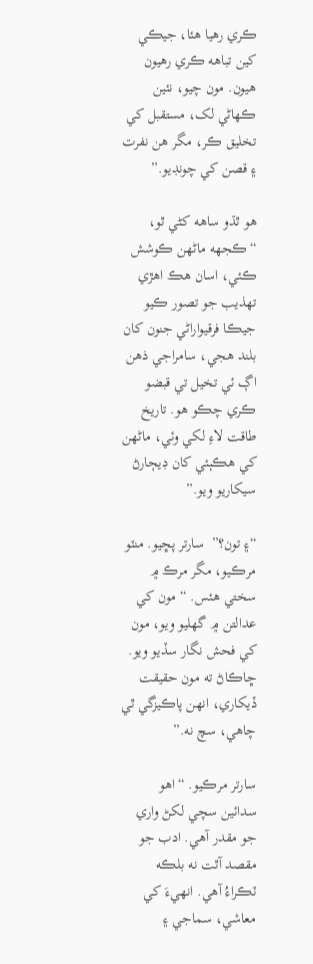ڪري رهيا هئا، جيڪي کين تباهه ڪري رهيون هيون. مون چيو، نئين ڪهاڻي لک، مستقبل کي تخليق ڪر، مگر هن نفرت ۽ قصن کي چونڊيو.”

هو ٿڌو ساهه کڻي ٿو، “ڪجھه ماڻهن ڪوشش ڪئي، اسان هڪ اهڙي تهذيب جو تصور ڪيو جيڪا فرقيواراڻي جنون کان بلند هجي، سامراجي ذهن اڳ ئي تخيل تي قبضو ڪري چڪو هو. تاريخ طاقت لاءِ لکي وئي، ماڻهن کي هڪٻئي کان ڊيڄارڻ سيکاريو ويو.”

“۽ تون؟”  سارتر پڇيو. منٽو مرڪيو، مگر مرڪ ۾ سختي هئس. “مون کي عدالتن ۾ گهليو ويو، مون کي فحش نگار سڏيو ويو. ڇاڪاڻ ته مون حقيقت ڏيکاري، انهن پاڪيزگي ٿي چاهي، سچ نه.”

سارتر مرڪيو. “اهو سدائين سچي لکڻ واري جو مقدر آهي. ادب جو مقصد آٿت نه بلڪه  ٽڪراءُ آهي. انهيءَ کي معاشي، سماجي ۽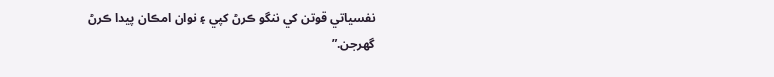نفسياتي قوتن کي ننگو ڪرڻ کپي ۽ نوان امڪان پيدا ڪرڻ گهرجن.”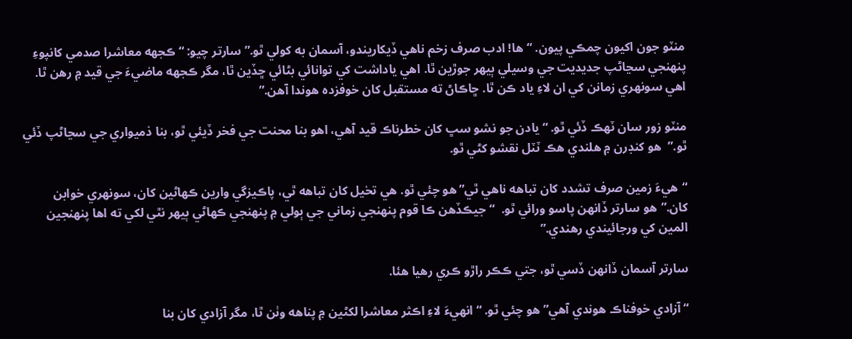منٽو جون اکيون چمڪي پيون. “ها! ادب صرف زخم ناهي ڏيکاريندو، آسمان به کولي ٿو.” سارتر چيو: “ڪجھه معاشرا صدمي کانپوءِ پنهنجي سڃاڻپ جديديت جي وسيلي ٻيهر جوڙين ٿا. اهي ياداشت کي توانائي بڻائي ڇڏين ٿا، مگر ڪجھه ماضيءَ جي قيد ۾ رهن ٿا. اهي سونهري زمانن کي ان لاءِ ياد ڪن ٿا. ڇاڪاڻ ته مستقبل کان خوفزده هوندا آهن.”

منٽو زور سان ٽهڪ ڏئي ٿو. “يادن جو نشو سڀ کان خطرناڪ قيد آهي، اهو بنا محنت جي فخر ڏيئي ٿو، بنا ذميواري جي سڃاڻپ ڏئي ٿو.”  هو کنڊرن ۾ هلندي هڪ ٽٽل نقشو کڻي ٿو.

“هيءَ زمين صرف تشدد کان تباهه ناهي ٿي” هو چئي ٿو. هي تخيل کان تباهه ٿي، پاڪيزگي وارين ڪهاڻين کان، سونهري خوابن کان.”هو سارتر ڏانهن پاسو ورائي ٿو.  “جيڪڏهن ڪا قوم پنهنجي زماني جي ٻولي ۾ پنهنجي ڪهاڻي ٻيهر نٿي لکي ته اها پنهنجين المين کي ورجائيندي رهندي.”

سارتر آسمان ڏانهن ڏسي ٿو، جتي ڪڪر راڙو ڪري رهيا هئا.

“آزادي خوفناڪ هوندي آهي” هو چئي ٿو. “انهيءَ لاءِ اڪثر معاشرا لکڻين ۾ پناهه وٺن ٿا، مگر آزادي کان بنا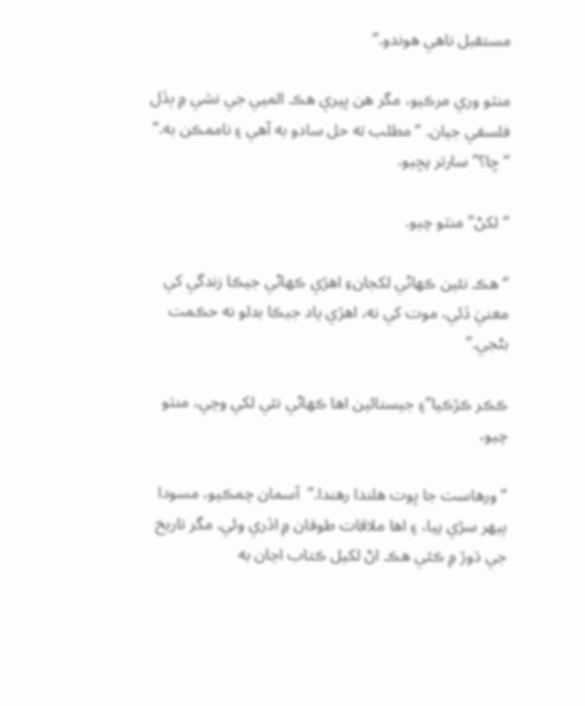مستقبل ناهي هوندو.”

منٽو وري مرڪيو، مگر هن ڀيري هڪ الميي جي نشي ۾ ٻڏل فلسفي جيان. “مطلب ته حل سادو به آهي ۽ ناممڪن به.”  “ڇا؟” سارتر پڇيو.

“لکڻ” منٽو چيو.

“هڪ نئين ڪهاڻي لکجانءِ اهڙي ڪهاڻي جيڪا زندگي کي معنيٰ ڏئي، موت کي نه، اهڙي ياد جيڪا بدلو نه حڪمت بڻجي.”

ڪڪر ڪڙڪيا”۽ جيستائين اها ڪهاڻي نٿي لکي وڃي، منٽو چيو،

“ورهاست جا ڀوت هلندا رهندا.”  آسمان چمڪيو، مسودا ٻيهر سڙي پيا، ۽ اها ملاقات طوفان ۾ اڏري وئي. مگر تاريخ جي ڌوڙ ۾ ڪٿي هڪ اڻ لکيل ڪتاب اڃان به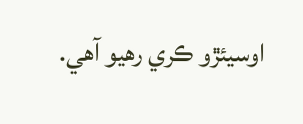اوسيئڙو ڪري رهيو آهي.